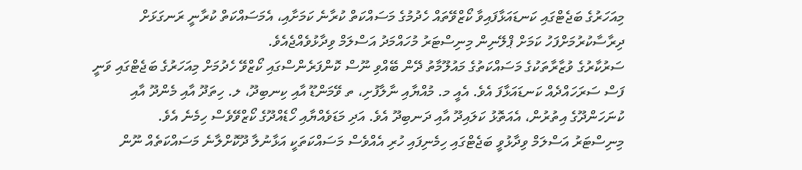މިއަހަރުގެ ބަޖެޓްގައި ކަނޑައަޅާފައިވާ ކޯޒްވޭތައް ހެދުމުގެ މަސައްކަތް ކުރާނެ ކަމަށާއި، އެމަސައްކަތް ކުރާނީ ރަނގަޅަށް ދިރާސާކުރުމަށްފަހު ކަމަށް ޕްލޭނިން މިނިސްޓަރު މުހައްމަދު އަސްލަމް ވިދާޅުވެއްޖެއެވެ.
ސަރުކާރުގެ ވުޒާރާތަކުގެ މަސައްކަތުގެ މައުލޫމާތު ދޭން ބޭއްވި ނޫސް ކޮންފަރެންސްގައި ކޯޒްވޭ ހެދުމަށް މިއަހަރުގެ ބަޖެޓްގައި ވަނީ ފަސް ސަރަހައްދެއް ކަނޑައަޅާފަ އެވެ. އެއީ މ. މުއްޔާއި ނާލާފުށި، ތ ވޭމަންޑޫ އާއި ކިނބިދޫ، ލ. ހިތަދޫ އާއި މެންދޫ އާއި ކުނަހަންދޫގެ އިތުރުން، އެއަތޮޅު ކަލައިދޫ އާއި ދަނބިދޫ އެވެ. އަދި މަޑަވެއްޔާއި ހޯޑެއްދޫގެ ކޯޒްވޭވެސް ހިމެނެ އެވެ.
މިނިސްޓަރު އަސްލަމް ވިދާޅުވީ ބަޖެޓްގައި ހިމެނިފައި ހުރި އެއްވެސް މަސައްކަތަކީ އަޅާނުލާ ދޫކޮށްލާނެ މަސައްކަތެއް ނޫން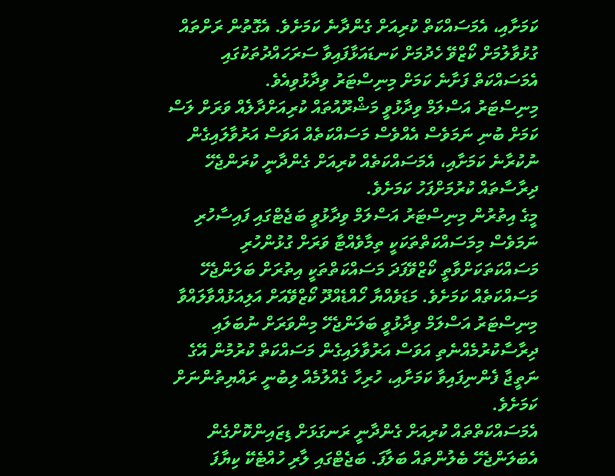ކަމަށާއި، އެމަސައްކަތް ކުރިއަށް ގެންދާނެ ކަމަށެވެ. އެގޮތުން ރަށްތައް ގުޅުވާލުމަށް ކޯޒްވޭ ހެދުމަށް ކަނޑައަޅާފައިވާ ސަރަހައްދުތަކުގައި އެމަސައްކަތް ފަށާނެ ކަމަށް މިނިސްޓަރު ވިދާޅުވިއެވެ.
މިނިސްޓަރު އަސްލަމް ވިދާޅުވީ މަޝްރޫއުތައް ކުރިއަށްދާލެއް ވަރަށް ލަސް ކަމަށް ބުނި ނަމަވެސް އެއްވެސް މަސައްކަތެއް އަވަސް އަރުވާލައިގެން ނުކުރާނެ ކަމަށާއި، އެމަސައްކަތެއް ކުރިއަށް ގެންދާނީ ކުރަންޖެހޭ ދިރާސާތައް ކުރުމަށްފަހު ކަމަށެވެ.
މީގެ އިތުރުން މިނިސްޓަރު އަސްލަމް ވިދާޅުވީ ބަޖެޓްގައި ފައިސާހުރި ނަމަވެސް މިމަސައްކަތްތަކަކީ ތިމާވެއްޓާ ވަރަށް ގުޅުންހުރި މަސައްކަތަކަށްވާތީ ކޯޒްވޭފަދަ މަސައްކަތްތަކީ އިތުރަށް ބަލަންޖެހޭ މަސައްކަތެއް ކަމަށެވެ. މަޑަވެއްޔާ ހޯއްޑެއްދޫ ކޯޒްވޭއަށް އަލިއަޅުއްވާލައްވާ މިނިސްޓަރު އަސްލަމް ވިދާޅުވީ ބަލަންޖެހޭ މިންވަރަށް ނުބަލައި ދިރާސާކުރުމެއްނެތި އަވަސް އަރުވާލައިގެން މަސައްކަތް ކުރުމުން އޭގެ ނަތީޖާ ފެންނިފައިވާ ކަމަށާއި، ހުރިހާ ގެއްލުމެއް ލިބުނީ ރައްޔިތުންނަށް ކަމަށެވެ.
އެމަސައްކަތްތައް ކުރިއަށް ގެންދާނީ ރަނގަޅަށް ޑިޒައިންކޮށްގެން އެބަލަންޖެހޭ ބެލުންތައް ބަލާފަ. ބަޖެޓްގައި ލާރި ހުއްޓެކޭ ކިޔާފަ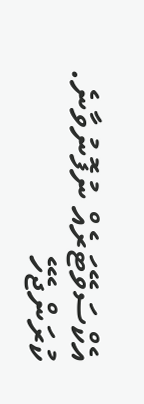އެކްސަވޭޓަރެއް ނުފޮނުވާނެ. ކުރަންޖެހޭ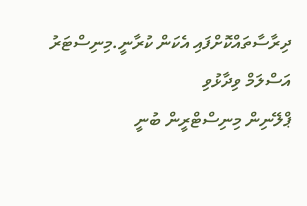ދިރާސާތައްކޮށްފައި އެކަން ކުރާނީ.މިނިސްޓަރު އަސްލަމް ވިދާޅުވި
ޕްލޭނިން މިނިސްޓްރީން ބުނީ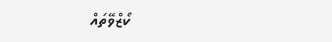ކޯޒްވޭތައް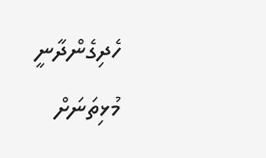ހެދިގެންދާނީ މުޅިތަނަށް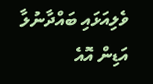ވެލިއަޅައި ބައްދާނުލާ އަޑިން އޮއެ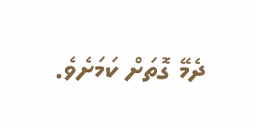ދެމޭ ގޮތަށް ކަމަށެވެ.